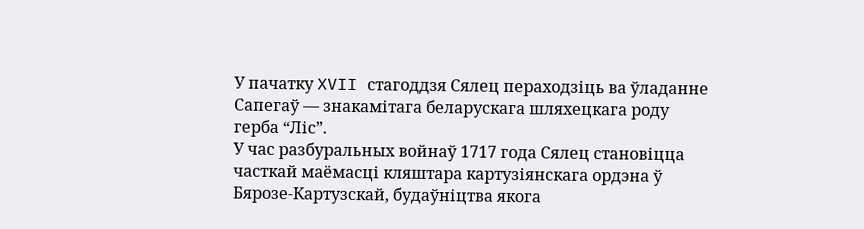У пачатку XVII стагоддзя Сялец пераходзіць ва ўладанне Сапегаў — знакамітага беларускага шляхецкага роду герба “Ліс”.
У час разбуральных войнаў 1717 года Сялец становіцца часткай маёмасці кляштара картузіянскага ордэна ў Бярозе-Картузскай, будаўніцтва якога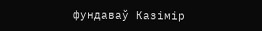фундаваў Казімір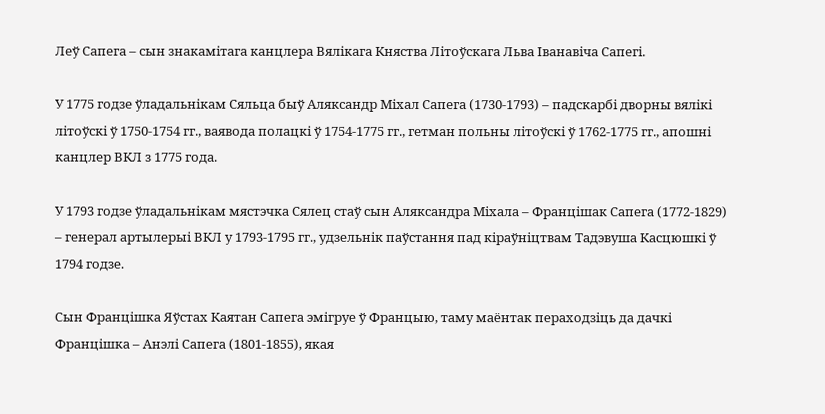Леў Сапега – сын знакамітага канцлера Вялікага Княства Літоўскага Льва Іванавіча Сапегі.

У 1775 годзе ўладальнікам Сяльца быў Аляксандр Міхал Сапега (1730-1793) – падскарбі дворны вялікі літоўскі ў 1750-1754 гг., ваявода полацкі ў 1754-1775 гг., гетман польны літоўскі ў 1762-1775 гг., апошні канцлер ВКЛ з 1775 года.

У 1793 годзе ўладальнікам мястэчка Сялец стаў сын Аляксандра Міхала – Францішак Сапега (1772-1829) – генерал артылерыі ВКЛ у 1793-1795 гг., удзельнік паўстання пад кіраўніцтвам Тадэвуша Касцюшкі ў 1794 годзе.

Сын Францішка Яўстах Каятан Сапега эмігруе ў Францыю, таму маёнтак пераходзіць да дачкі Францішка – Анэлі Сапега (1801-1855), якая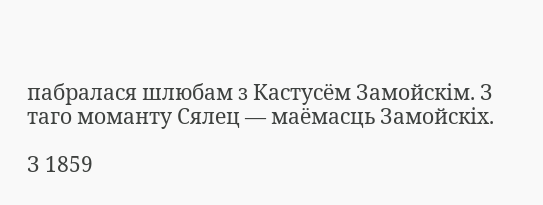пабралася шлюбам з Кастусём Замойскім. З таго моманту Сялец — маёмасць Замойскіх.

З 1859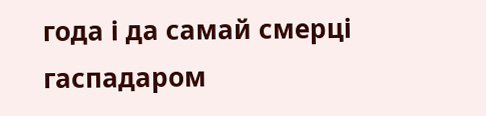года і да самай смерці гаспадаром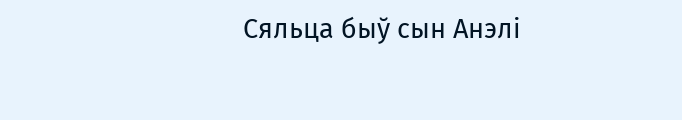Сяльца быў сын Анэлі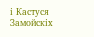і Кастуся Замойскіх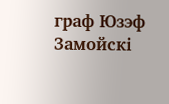граф Юзэф Замойскі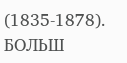(1835-1878).
БОЛЬШ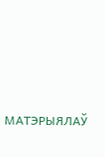МАТЭРЫЯЛАЎ